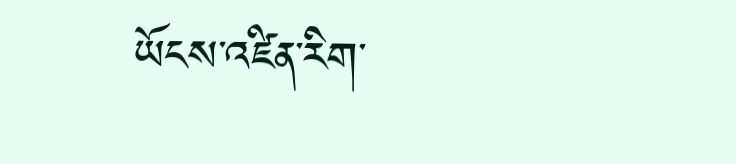ཡོངས་འཛིན་རིག་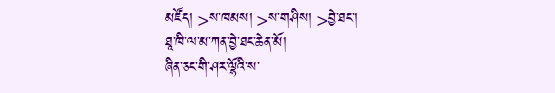མཛོད། >ས་ཁམས། >ས་གཤིས། >བྱེ་ཐང་།
ཐཱ་ཁི་ལ་མ་ཀན་བྱེ་ཐང་ཆེན་མོ།
ཞིན་ཅང་གི་ཤར་ལྷོའི་ས་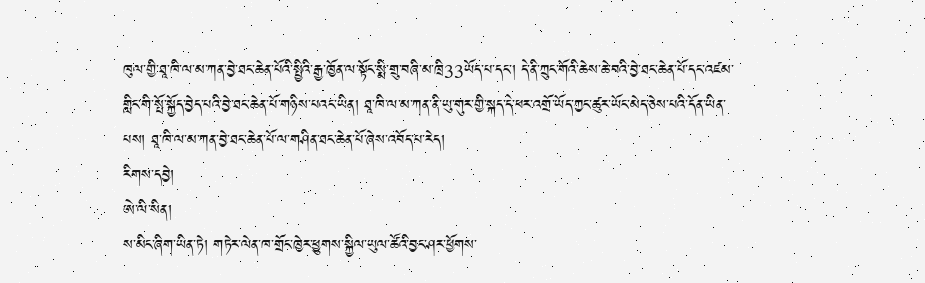ཁུལ་གྱི་ཐཱ་ཁི་ལ་མ་ཀན་བྱེ་ཐང་ཆེན་པོའི་སྤྱིའི་རྒྱ་ཁྱོན་ལ་སྟོང་སྨི་གྲུ་བཞི་མ་ཁྲི33ཡོད་པ་དང་། དེ་ནི་ཀྲུང་གོའི་ཆེས་ཆེ་བའི་བྱེ་ཐང་ཆེན་པོ་དང་འཛམ་གླིང་གི་སྤོ་སྐྱོད་བྱེད་པའི་བྱེ་ཐང་ཆེན་པོ་གཉིས་པའང་ཡིན། ཐཱ་ཁི་ལ་མ་ཀན་ནི་ཡུ་གུར་གྱི་སྐད་དེ་ཕར་འགྲོ་ཡོད་ཀྱང་ཚུར་ཡོང་མེད་ཅེས་པའི་དོན་ཡིན་པས། ཐཱ་ཁི་ལ་མ་ཀན་བྱེ་ཐང་ཆེན་པོ་ལ་གཤིན་ཐང་ཆེན་པོ་ཞེས་འབོད་པ་རེད།
རིགས་དབྱེ།
ཨེ་ལི་སིན།
ས་མིང་ཞིག་ཡིན་ཏེ། གཏེར་ལེན་ཁ་གྲོང་ཁྱེར་ཕྱུགས་སྐྱིལ་ཡུལ་ཚོའི་བྱང་ཤར་ཕྱོགས་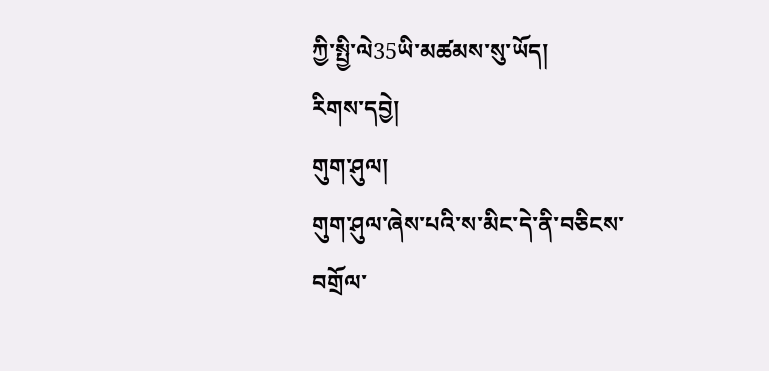ཀྱི་སྤྱི་ལེ35ཡི་མཚམས་སུ་ཡོད།
རིགས་དབྱེ།
གུག་ཤུལ།
གུག་ཤུལ་ཞེས་པའི་ས་མིང་དེ་ནི་བཅིངས་བགྲོལ་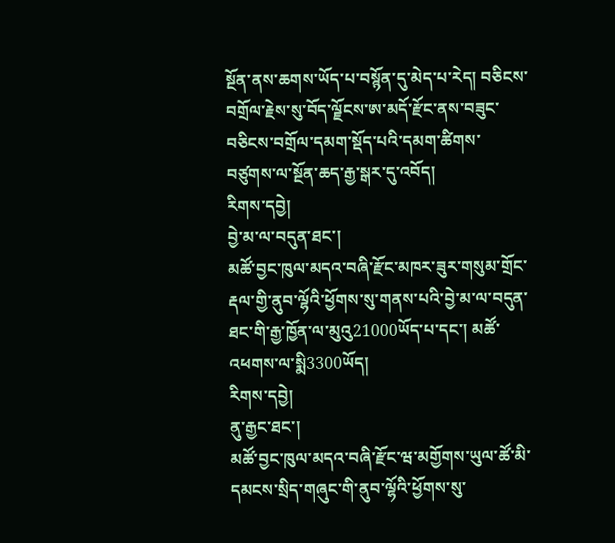སྔོན་ནས་ཆགས་ཡོད་པ་བསྙོན་དུ་མེད་པ་རེད། བཅིངས་བགྲོལ་རྗེས་སུ་བོད་ལྗོངས་ཨ་མདོ་རྫོང་ནས་བཟུང་བཅིངས་བགྲོལ་དམག་སྡོད་པའི་དམག་ཚིགས་བཙུགས་ལ་སྔོན་ཆད་རྒྱ་སྒར་དུ་འབོད།
རིགས་དབྱེ།
བྱེ་མ་ལ་བདུན་ཐང་།
མཚོ་བྱང་ཁུལ་མདའ་བཞི་རྫོང་མཁར་ཟུར་གསུམ་གྲོང་རྡལ་གྱི་ནུབ་ལྷོའི་ཕྱོགས་སུ་གནས་པའི་བྱེ་མ་ལ་བདུན་ཐང་གི་རྒྱ་ཁྱོན་ལ་མུའུ21000ཡོད་པ་དང་། མཚོ་འཕགས་ལ་སྨི3300ཡོད།
རིགས་དབྱེ།
ནུ་རྒྱང་ཐང་།
མཚོ་བྱང་ཁུལ་མདའ་བཞི་རྫོང་ཝ་མགྱོགས་ཡུལ་ཚོ་མི་དམངས་སྲིད་གཞུང་གི་ནུབ་ལྷོའི་ཕྱོགས་སུ་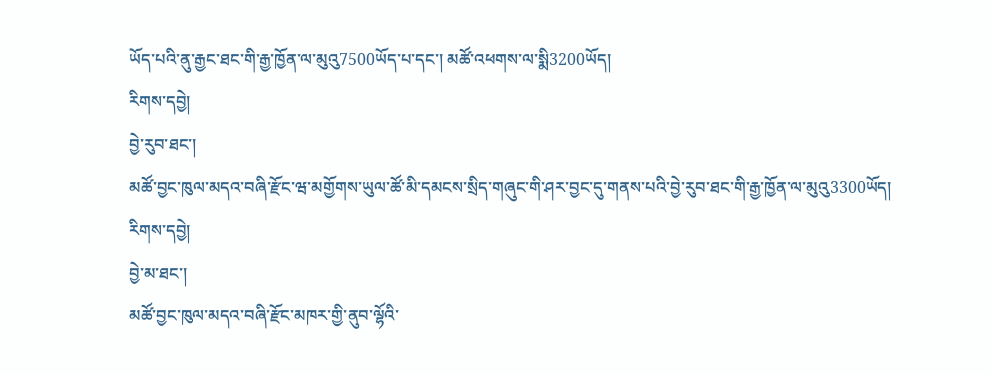ཡོད་པའི་ནུ་རྒྱང་ཐང་གི་རྒྱ་ཁྱོན་ལ་མུའུ7500ཡོད་པ་དང་། མཚོ་འཕགས་ལ་སྨི3200ཡོད།
རིགས་དབྱེ།
བྱེ་རུབ་ཐང་།
མཚོ་བྱང་ཁུལ་མདའ་བཞི་རྫོང་ཝ་མགྱོགས་ཡུལ་ཚོ་མི་དམངས་སྲིད་གཞུང་གི་ཤར་བྱང་དུ་གནས་པའི་བྱེ་རུབ་ཐང་གི་རྒྱ་ཁྱོན་ལ་མུའུ3300ཡོད།
རིགས་དབྱེ།
བྱེ་མ་ཐང་།
མཚོ་བྱང་ཁུལ་མདའ་བཞི་རྫོང་མཁར་གྱི་ནུབ་ལྷོའི་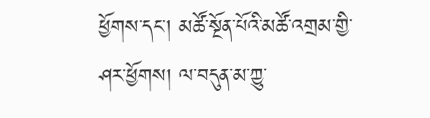ཕྱོགས་དང་། མཚོ་སྔོན་པོའི་མཚོ་འགྲམ་གྱི་ཤར་ཕྱོགས། ལ་བདུན་མ་ཀྱུ་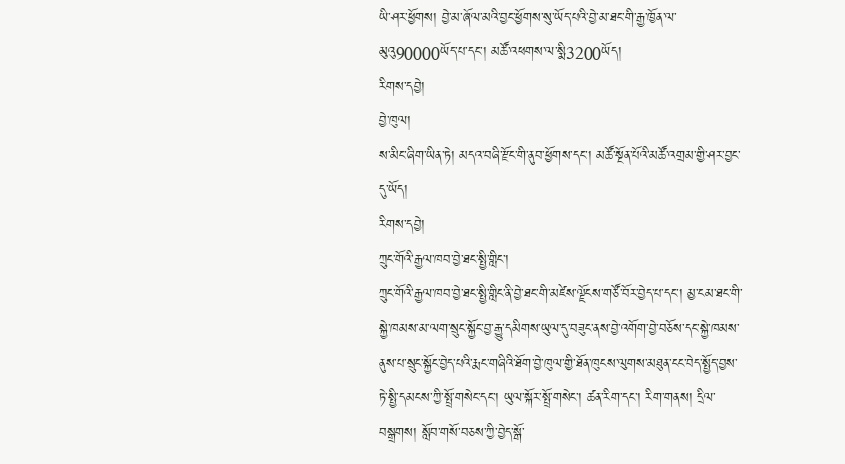ཡི་ཤར་ཕྱོགས། བྱེ་མ་ཞོལ་མའི་བྱང་ཕྱོགས་སུ་ཡོད་པའི་བྱེ་མ་ཐང་གི་རྒྱ་ཁྱོན་ལ་མུའུ90000ཡོད་པ་དང་། མཚོ་འཕགས་ལ་སྨི3200ཡོད།
རིགས་དབྱེ།
བྱེ་ཁུལ།
ས་མིང་ཞིག་ཡིན་ཏེ། མདའ་བཞི་རྫོང་གི་ནུབ་ཕྱོགས་དང་། མཚོ་སྔོན་པོའི་མཚོ་འགྲམ་གྱི་ཤར་བྱང་དུ་ཡོད།
རིགས་དབྱེ།
ཀྲུང་གོའི་རྒྱལ་ཁབ་བྱེ་ཐང་སྤྱི་གླིང་།
ཀྲུང་གོའི་རྒྱལ་ཁབ་བྱེ་ཐང་སྤྱི་གླིང་ནི་བྱེ་ཐང་གི་མཛེས་ལྗོངས་གཙོ་བོར་བྱེད་པ་དང་། མྱ་ངམ་ཐང་གི་སྐྱེ་ཁམས་མ་ལག་སྲུང་སྐྱོང་བྱ་རྒྱུ་དམིགས་ཡུལ་དུ་བཟུང་ནས་བྱེ་འགོག་བྱེ་བཅོས་དང་སྐྱེ་ཁམས་ནུས་པ་སྲུང་སྐྱོང་བྱེད་པའི་རྨང་གཞིའི་ཐོག་བྱེ་ཁུལ་གྱི་ཐོན་ཁུངས་ལུགས་མཐུན་ངང་བེད་སྤྱོད་བྱས་ཏེ་སྤྱི་དམངས་ཀྱི་སྤྲོ་གསེང་དང་། ཡུལ་སྐོར་སྤྲོ་གསེང་། ཚན་རིག་དང་། རིག་གནས། དྲིལ་བསྒྲགས། སློབ་གསོ་བཅས་ཀྱི་བྱེད་སྒོ་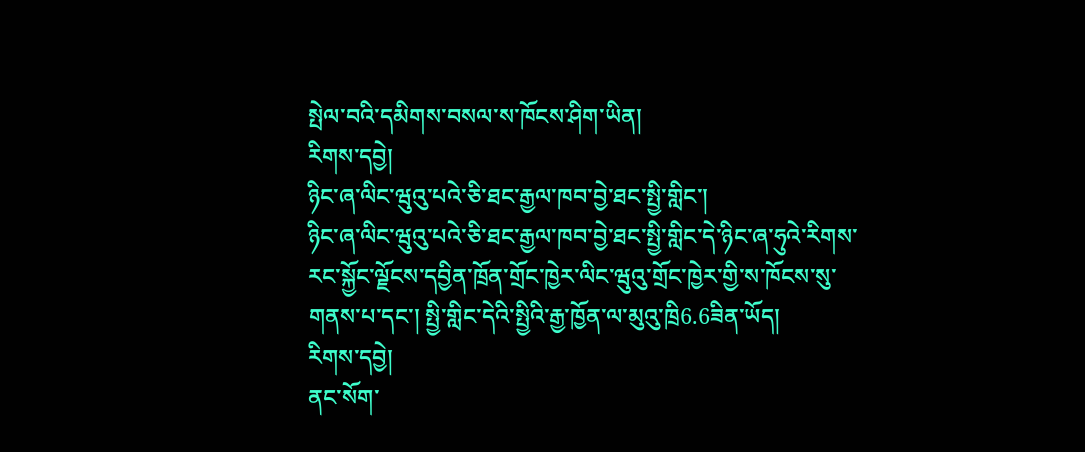སྤེལ་བའི་དམིགས་བསལ་ས་ཁོངས་ཤིག་ཡིན།
རིགས་དབྱེ།
ཉིང་ཞ་ལིང་ཝུའུ་པའེ་ཅི་ཐང་རྒྱལ་ཁབ་བྱེ་ཐང་སྤྱི་གླིང་།
ཉིང་ཞ་ལིང་ཝུའུ་པའེ་ཅི་ཐང་རྒྱལ་ཁབ་བྱེ་ཐང་སྤྱི་གླིང་དེ་ཉིང་ཞ་ཧུའེ་རིགས་རང་སྐྱོང་ལྗོངས་དབྱིན་ཁྲོན་གྲོང་ཁྱེར་ལིང་ཝུའུ་གྲོང་ཁྱེར་གྱི་ས་ཁོངས་སུ་གནས་པ་དང་། སྤྱི་གླིང་དེའི་སྤྱིའི་རྒྱ་ཁྱོན་ལ་མུའུ་ཁྲི6.6ཟིན་ཡོད།
རིགས་དབྱེ།
ནང་སོག་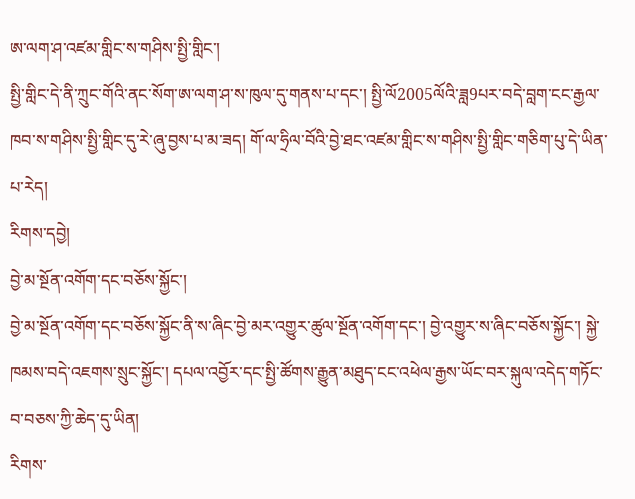ཨ་ལག་ཤ་འཛམ་གླིང་ས་གཤིས་སྤྱི་གླིང་།
སྤྱི་གླིང་དེ་ནི་ཀྲུང་གོའི་ནང་སོག་ཨ་ལག་ཤ་ས་ཁུལ་དུ་གནས་པ་དང་། སྤྱི་ལོ2005ལོའི་ཟླ9པར་བདེ་བླག་ངང་རྒྱལ་ཁབ་ས་གཤིས་སྤྱི་གླིང་དུ་རེ་ཞུ་བྱས་པ་མ་ཟད། གོ་ལ་ཧྲིལ་བོའི་བྱེ་ཐང་འཛམ་གླིང་ས་གཤིས་སྤྱི་གླིང་གཅིག་པུ་དེ་ཡིན་པ་རེད།
རིགས་དབྱེ།
བྱེ་མ་སྔོན་འགོག་དང་བཅོས་སྐྱོང་།
བྱེ་མ་སྔོན་འགོག་དང་བཅོས་སྐྱོང་ནི་ས་ཞིང་བྱེ་མར་འགྱུར་ཚུལ་སྔོན་འགོག་དང་། བྱེ་འགྱུར་ས་ཞིང་བཅོས་སྐྱོང་། སྐྱེ་ཁམས་བདེ་འཇགས་སྲུང་སྐྱོང་། དཔལ་འབྱོར་དང་སྤྱི་ཚོགས་རྒྱུན་མཐུད་ངང་འཕེལ་རྒྱས་ཡོང་བར་སྐུལ་འདེད་གཏོང་བ་བཅས་ཀྱི་ཆེད་དུ་ཡིན།
རིགས་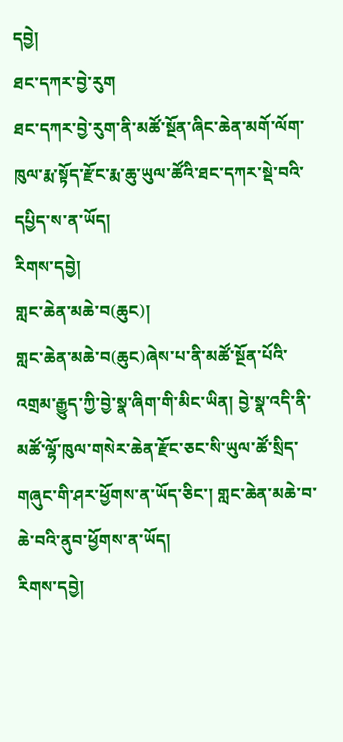དབྱེ།
ཐང་དཀར་བྱེ་རུག
ཐང་དཀར་བྱེ་རུག་ནི་མཚོ་སྔོན་ཞིང་ཆེན་མགོ་ལོག་ཁུལ་རྨ་སྟོད་རྫོང་རྨ་ཆུ་ཡུལ་ཚོའི་ཐང་དཀར་སྡེ་བའི་དཔྱིད་ས་ན་ཡོད།
རིགས་དབྱེ།
གླང་ཆེན་མཆེ་བ(ཆུང)།
གླང་ཆེན་མཆེ་བ(ཆུང)ཞེས་པ་ནི་མཚོ་སྔོན་པོའི་འགྲམ་རྒྱུད་ཀྱི་བྱེ་སྣ་ཞིག་གི་མིང་ཡིན། བྱེ་སྣ་འདི་ནི་མཚོ་ལྷོ་ཁུལ་གསེར་ཆེན་རྫོང་ཅང་སི་ཡུལ་ཚོ་སྲིད་གཞུང་གི་ཤར་ཕྱོགས་ན་ཡོད་ཅིང་། གླང་ཆེན་མཆེ་བ་ཆེ་བའི་ནུབ་ཕྱོགས་ན་ཡོད།
རིགས་དབྱེ།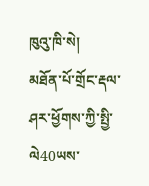ཁུའུ་ཁི་སེ།
མཐོན་པོ་གྲོང་རྡལ་ཤར་ཕྱོགས་ཀྱི་སྤྱི་ལེ40ཡས་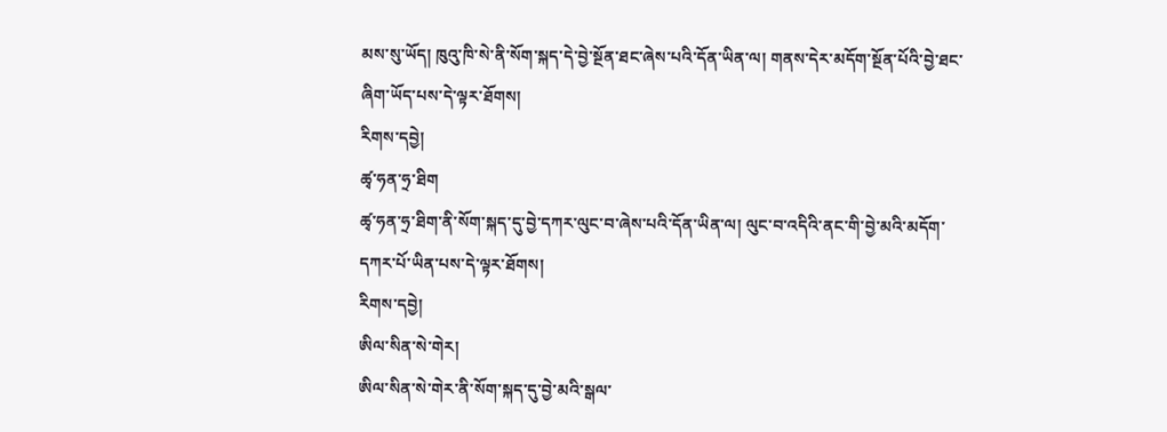མས་སུ་ཡོད། ཁུའུ་ཁི་སེ་ནི་སོག་སྐད་དེ་བྱེ་སྔོན་ཐང་ཞེས་པའི་དོན་ཡིན་ལ། གནས་དེར་མདོག་སྔོན་པོའི་བྱེ་ཐང་ཞིག་ཡོད་པས་དེ་ལྟར་ཐོགས།
རིགས་དབྱེ།
ཚྭ་ཧན་ཧྲ་ཐིག
ཚྭ་ཧན་ཧྲ་ཐིག་ནི་སོག་སྐད་དུ་བྱེ་དཀར་ལུང་བ་ཞེས་པའི་དོན་ཡིན་ལ། ལུང་བ་འདིའི་ནང་གི་བྱེ་མའི་མདོག་དཀར་པོ་ཡིན་པས་དེ་ལྟར་ཐོགས།
རིགས་དབྱེ།
ཨིལ་སིན་སེ་གེར།
ཨིལ་སིན་སེ་གེར་ནི་སོག་སྐད་དུ་བྱེ་མའི་སྒལ་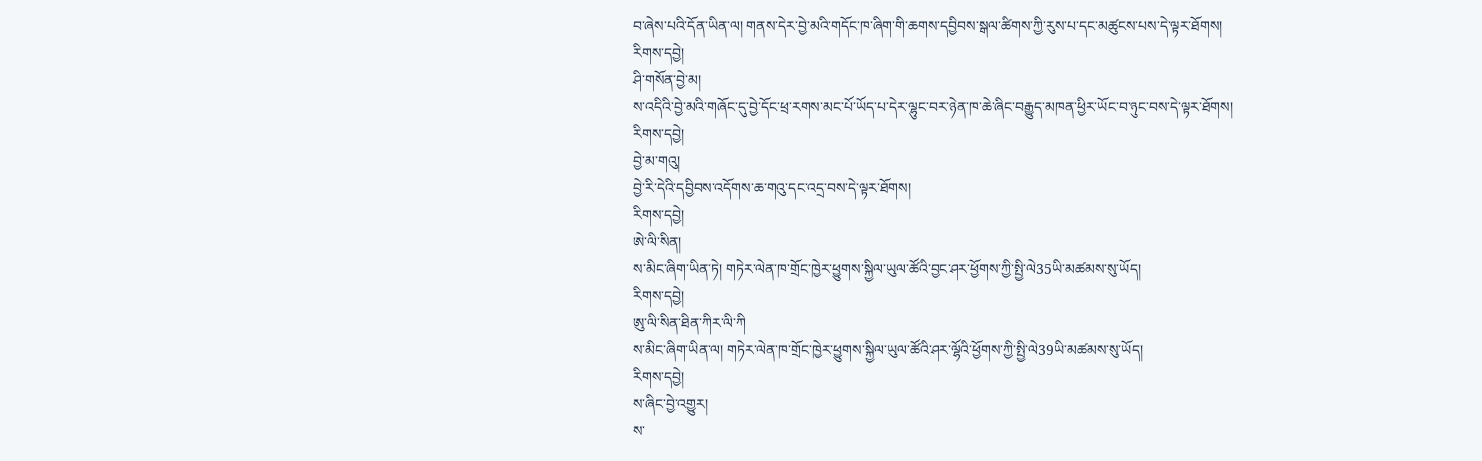བ་ཞེས་པའི་དོན་ཡིན་ལ། གནས་དེར་བྱེ་མའི་གདོང་ཁ་ཞིག་གི་ཆགས་དབྱིབས་སྒལ་ཚིགས་ཀྱི་རུས་པ་དང་མཚུངས་པས་དེ་ལྟར་ཐོགས།
རིགས་དབྱེ།
ཤི་གསོན་བྱེ་མ།
ས་འདིའི་བྱེ་མའི་གཞོང་དུ་བྱེ་དོང་ཕྲ་རགས་མང་པོ་ཡོད་པ་དེར་ལྷུང་བར་ཉེན་ཁ་ཆེ་ཞིང་བརྒྱུད་མཁན་ཕྱིར་ཡོང་བ་ཉུང་བས་དེ་ལྟར་ཐོགས།
རིགས་དབྱེ།
བྱེ་མ་གའུ།
བྱེ་རི་དེའི་དབྱིབས་འདོགས་ཆ་གའུ་དང་འདྲ་བས་དེ་ལྟར་ཐོགས།
རིགས་དབྱེ།
ཨེ་ལི་སིན།
ས་མིང་ཞིག་ཡིན་ཏེ། གཏེར་ལེན་ཁ་གྲོང་ཁྱེར་ཕྱུགས་སྐྱིལ་ཡུལ་ཚོའི་བྱང་ཤར་ཕྱོགས་ཀྱི་སྤྱི་ལེ35ཡི་མཚམས་སུ་ཡོད།
རིགས་དབྱེ།
ཨུ་ལི་སིན་ཐིན་ཀིར་ལི་ཀི
ས་མིང་ཞིག་ཡིན་ལ། གཏེར་ལེན་ཁ་གྲོང་ཁྱེར་ཕྱུགས་སྐྱིལ་ཡུལ་ཚོའི་ཤར་ལྷོའི་ཕྱོགས་ཀྱི་སྤྱི་ལེ39ཡི་མཚམས་སུ་ཡོད།
རིགས་དབྱེ།
ས་ཞིང་བྱེ་འགྱུར།
ས་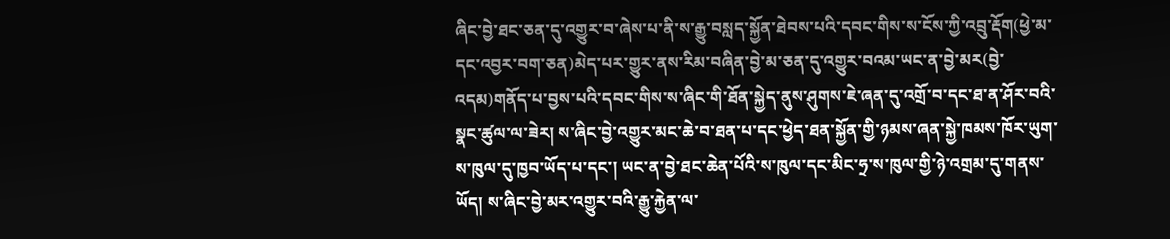ཞིང་བྱེ་ཐང་ཅན་དུ་འགྱུར་བ་ཞེས་པ་ནི་ས་རྒྱུ་བསླད་སྐྱོན་ཐེབས་པའི་དབང་གིས་ས་ངོས་ཀྱི་འབྲུ་རྡོག(ཕྱེ་མ་དང་འབྱར་བག་ཅན)མེད་པར་གྱུར་ནས་རིམ་བཞིན་བྱེ་མ་ཅན་དུ་འགྱུར་བའམ་ཡང་ན་བྱེ་མར(བྱེ་འདམ)གནོད་པ་བྱས་པའི་དབང་གིས་ས་ཞིང་གི་ཐོན་སྐྱེད་ནུས་ཤུགས་ཇེ་ཞན་དུ་འགྲོ་བ་དང་ཐ་ན་ཤོར་བའི་སྣང་ཚུལ་ལ་ཟེར། ས་ཞིང་བྱེ་འགྱུར་མང་ཆེ་བ་ཐན་པ་དང་ཕྱེད་ཐན་སྐྱོན་གྱི་ཉམས་ཞན་སྐྱེ་ཁམས་ཁོར་ཡུག་ས་ཁུལ་དུ་ཁྱབ་ཡོད་པ་དང་། ཡང་ན་བྱེ་ཐང་ཆེན་པོའི་ས་ཁུལ་དང་མིང་ཧྲ་ས་ཁུལ་གྱི་ཉེ་འགྲམ་དུ་གནས་ཡོད། ས་ཞིང་བྱེ་མར་འགྱུར་བའི་རྒྱུ་རྐྱེན་ལ་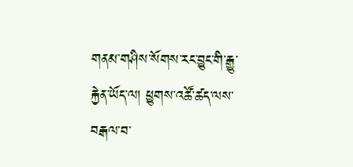གནམ་གཤིས་སོགས་རང་བྱུང་གི་རྒྱུ་རྐྱེན་ཡོད་ལ། ཕྱུགས་འཚོ་ཚད་ལས་བརྒལ་བ་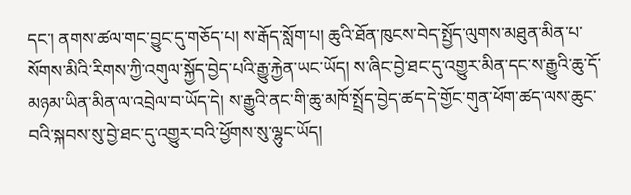དང་། ནགས་ཚལ་གང་བྱུང་དུ་གཅོད་པ། ས་རྒོད་སློག་པ། ཆུའི་ཐོན་ཁུངས་བེད་སྤྱོད་ལུགས་མཐུན་མིན་པ་སོགས་མིའི་རིགས་ཀྱི་འགུལ་སྐྱོད་བྱེད་པའི་རྒྱུ་རྐྱེན་ཡང་ཡོད། ས་ཞིང་བྱེ་ཐང་དུ་འགྱུར་མིན་དང་ས་རྒྱུའི་ཆུ་དོ་མཉམ་ཡིན་མིན་ལ་འབྲེལ་བ་ཡོད་དེ། ས་རྒྱུའི་ནང་གི་ཆུ་མཁོ་སྤྲོད་བྱེད་ཚད་དེ་གྱོང་གུན་ཕོག་ཚད་ལས་ཆུང་བའི་སྐབས་སུ་བྱེ་ཐང་དུ་འགྱུར་བའི་ཕྱོགས་སུ་ལྷུང་ཡོད།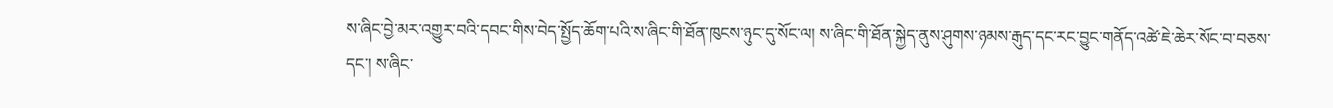ས་ཞིང་བྱེ་མར་འགྱུར་བའི་དབང་གིས་བེད་སྤྱོད་ཆོག་པའི་ས་ཞིང་གི་ཐོན་ཁུངས་ཉུང་དུ་སོང་ལ། ས་ཞིང་གི་ཐོན་སྐྱེད་ནུས་ཤུགས་ཉམས་རྒུད་དང་རང་བྱུང་གནོད་འཚེ་ཇེ་ཆེར་སོང་བ་བཅས་དང་། ས་ཞིང་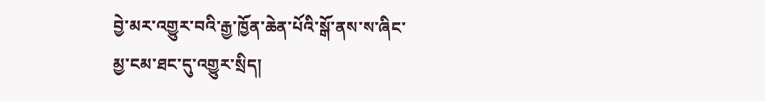བྱེ་མར་འགྱུར་བའི་རྒྱ་ཁྱོན་ཆེན་པོའི་སྒོ་ནས་ས་ཞིང་མྱ་ངམ་ཐང་དུ་འགྱུར་སྲིད།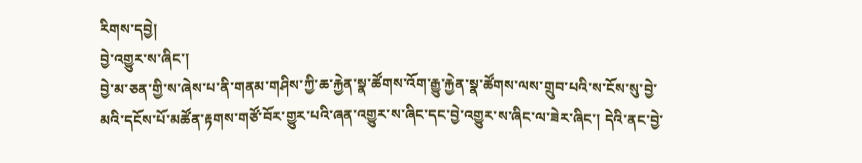རིགས་དབྱེ།
བྱེ་འགྱུར་ས་ཞིང་།
བྱེ་མ་ཅན་གྱི་ས་ཞེས་པ་ནི་གནམ་གཤིས་ཀྱི་ཆ་རྐྱེན་སྣ་ཚོགས་འོག་རྒྱུ་རྐྱེན་སྣ་ཚོགས་ལས་གྲུབ་པའི་ས་ངོས་སུ་བྱེ་མའི་དངོས་པོ་མཚོན་རྟགས་གཙོ་བོར་གྱུར་པའི་ཞན་འགྱུར་ས་ཞིང་དང་བྱེ་འགྱུར་ས་ཞིང་ལ་ཟེར་ཞིང་། དེའི་ནང་བྱེ་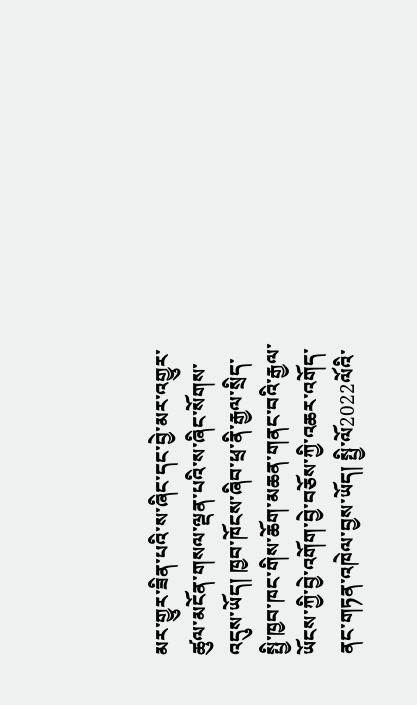མར་གྱུར་ཟིན་པའི་ས་ཞིང་དང་བྱེ་མར་འགྱུར་ཚུལ་མངོན་གསལ་ལྡན་པའི་ས་ཞིང་སོགས་འདུས་ཡོད། ཁྱབ་ཁོངས་ཞིབ་ཕྲ་ནི་རྒྱལ་སྲིད་སྤྱི་ཁྱབ་ཁང་གིས་ཆོག་མཆན་གནང་བའི་རྒྱལ་ཡོངས་ཀྱི་བྱེ་འགོག་བྱེ་བཅོས་ཀྱི་འཆར་འགོད་ནང་གཏན་འཁེལ་བྱས་ཡོད། སྤྱི་ལོ2022ལོའི་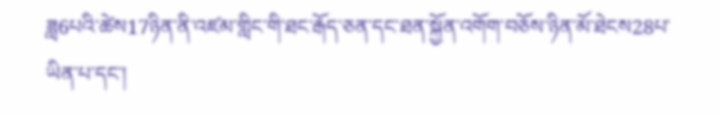ཟླ6པའི་ཚེས17ཉིན་ནི་འཛམ་གླིང་གི་ཐང་རྒོད་ཅན་དང་ཐན་སྐྱོན་འགོག་བཅོས་ཉིན་མོ་ཐེངས28པ་ཡིན་པ་དང་།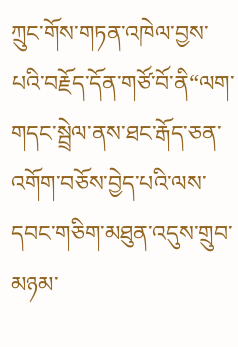ཀྲུང་གོས་གཏན་འཁེལ་བྱས་པའི་བརྗོད་དོན་གཙོ་བོ་ནི“ལག་གདང་སྦྲེལ་ནས་ཐང་རྒོད་ཅན་འགོག་བཅོས་བྱེད་པའི་ལས་དབང་གཅིག་མཐུན་འདུས་གྲུབ་མཉམ་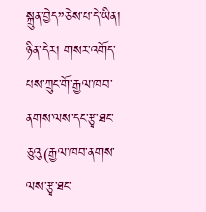སྐྲུན་བྱེད”ཅེས་པ་དེ་ཡིན། ཉིན་དེར། གསར་འགོད་པས་ཀྲུང་གོ་རྒྱལ་ཁབ་ནགས་ལས་དང་རྩྭ་ཐང་ཅུའུ(རྒྱལ་ཁབ་ནགས་ལས་རྩྭ་ཐང་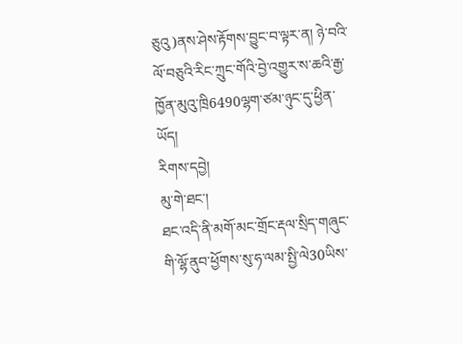ཅུའུ)ནས་ཤེས་རྟོགས་བྱུང་བ་ལྟར་ན། ཉེ་བའི་ལོ་བཅུའི་རིང་ཀྲུང་གོའི་བྱེ་འགྱུར་ས་ཆའི་རྒྱ་ཁྱོན་མུའུ་ཁྲི6490ལྷག་ཙམ་ཉུང་དུ་ཕྱིན་ཡོད།
རིགས་དབྱེ།
མུ་གེ་ཐང་།
ཐང་འདི་ནི་མགོ་མང་གྲོང་རྡལ་སྲིད་གཞུང་གི་ལྷོ་ནུབ་ཕྱོགས་སུ་ཧ་ལམ་སྤྱི་ལེ30ཡིས་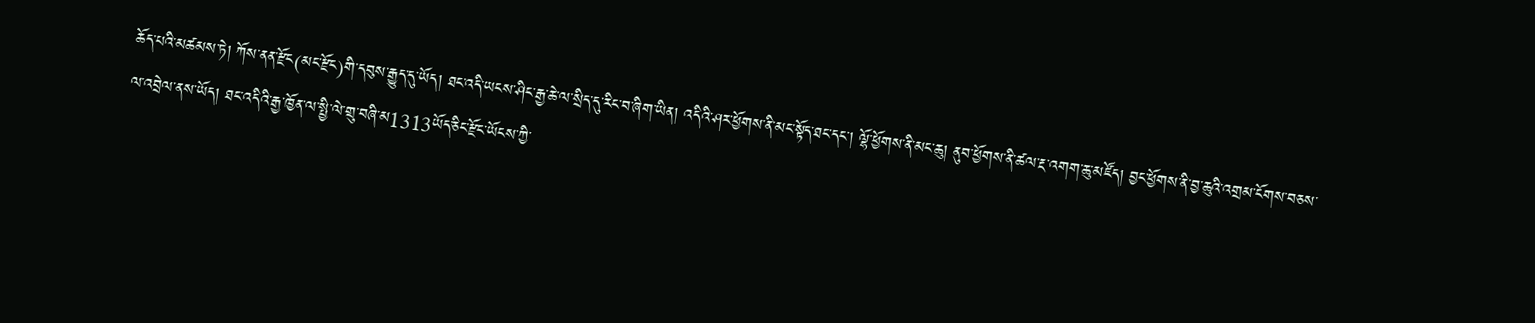ཆོད་པའི་མཚམས་ཏེ། ཀོས་ནན་རྫོང(མང་རྫོང)གི་དབུས་རྒྱུད་དུ་ཡོད། ཐང་འདི་ཡངས་ཤིང་རྒྱ་ཆེ་ལ་སྲིད་དུ་རིང་བ་ཞིག་ཡིན། འདིའི་ཤར་ཕྱོགས་ནི་མང་སྟོད་ཐང་དང་། ལྷོ་ཕྱོགས་ནི་མང་ཆུ། ནུབ་ཕྱོགས་ནི་ཚལ་རྔ་འགག་ཆུ་མཛོད། བྱང་ཕྱོགས་ནི་བྱ་ཆུའི་འགྲམ་ངོགས་བཅས་ལ་འབྲེལ་ནས་ཡོད། ཐང་འདིའི་རྒྱ་ཁྱོན་ལ་སྤྱི་ལེ་གྲུ་བཞི་མ1313ཡོད་ཅིང་རྫོང་ཡོངས་ཀྱི་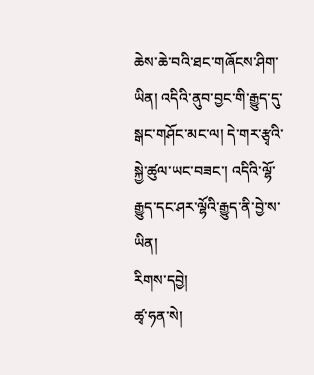ཆེས་ཆེ་བའི་ཐང་གཞོངས་ཤིག་ཡིན། འདིའི་ནུབ་བྱང་གི་རྒྱུད་དུ་སྒང་གཤོང་མང་ལ། དེ་གར་རྩྭའི་སྐྱེ་ཚུལ་ཡང་བཟང་། འདིའི་ལྷོ་རྒྱུད་དང་ཤར་ལྷོའི་རྒྱུད་ནི་བྱེ་ས་ཡིན།
རིགས་དབྱེ།
ཚྭ་ཧན་སེ།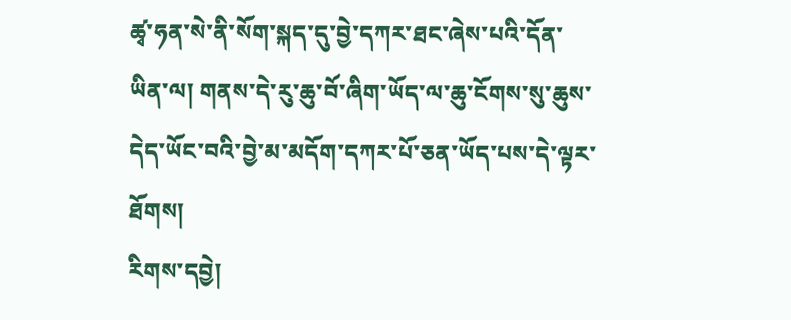ཚྭ་ཧན་སེ་ནི་སོག་སྐད་དུ་བྱེ་དཀར་ཐང་ཞེས་པའི་དོན་ཡིན་ལ། གནས་དེ་རུ་ཆུ་བོ་ཞིག་ཡོད་ལ་ཆུ་ངོགས་སུ་ཆུས་དེད་ཡོང་བའི་བྱེ་མ་མདོག་དཀར་པོ་ཅན་ཡོད་པས་དེ་ལྟར་ཐོགས།
རིགས་དབྱེ།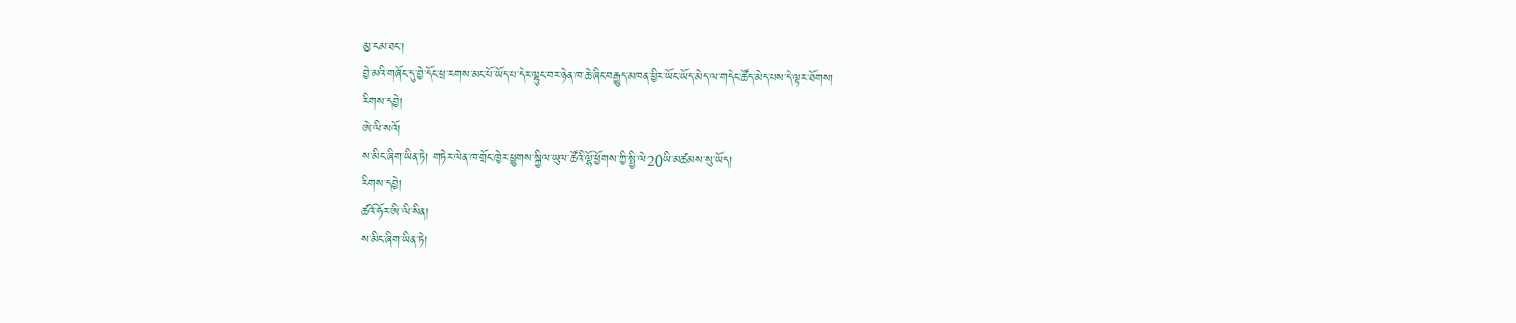མྱ་ངམ་ཐང་།
བྱེ་མའི་གཞོང་དུ་བྱེ་དོང་ཕྲ་རགས་མང་པོ་ཡོད་པ་དེར་ལྷུང་བར་ཉེན་ཁ་ཆེ་ཞིང་བརྒྱུད་མཁན་ཕྱིར་ཡོང་ཡོད་མེད་ལ་གདེང་ཚོད་མེད་པས་དེ་ལྟར་ཐོགས།
རིགས་དབྱེ།
ཨེ་ལི་སའོ།
ས་མིང་ཞིག་ཡིན་ཏེ། གཏེར་ལེན་ཁ་གྲོང་ཁྱེར་ཕྱུགས་སྐྱིལ་ཡུལ་ཚོའི་ལྷོ་ཕྱོགས་ཀྱི་སྤྱི་ལེ20ཡི་མཚམས་སུ་ཡོད།
རིགས་དབྱེ།
ཚའོ་ཧོར་ཨི་ལི་སིན།
ས་མིང་ཞིག་ཡིན་ཏེ།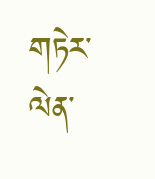གཏེར་ལེན་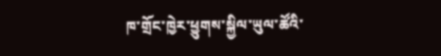ཁ་གྲོང་ཁྱེར་ཕྱུགས་སྐྱིལ་ཡུལ་ཚོའི་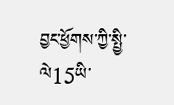བྱང་ཕྱོགས་ཀྱི་སྤྱི་ལེ15ཡི་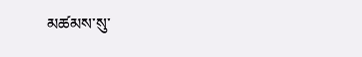མཚམས་སུ་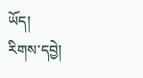ཡོད།
རིགས་དབྱེ།